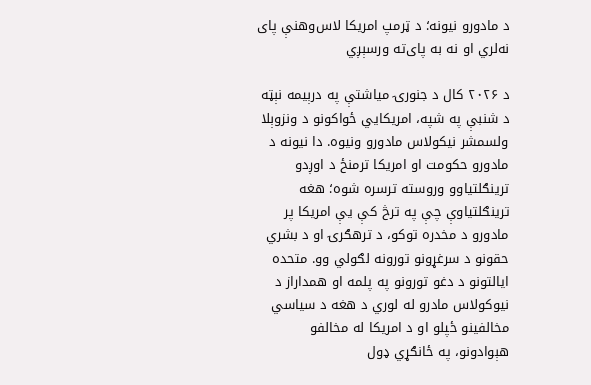د مادورو نیونه؛ د ټرمپ امریکا لاس‌وهنې پای نه‌لري او نه به پای‌ته ورسېږي

د ۲۰۲۶ کال د جنورۍ میاشتې په درېیمه نېټه د شنبې په شپه، امریکایي ځواکونو د ونزوېلا ولسمشر نیکولاس مادورو ونیوه. دا نیونه د مادورو حکومت او امریکا ترمنځ د اوږدو ترینګلتیاوو وروسته ترسره شوه؛ هغه ترینګلتیاوې چې په ترڅ کې یې امریکا پر مادورو د مخدره توکو، د ترهګرۍ او د بشري حقونو د سرغړونو تورونه لګولي وو. متحده ایالتونو د دغو تورونو په پلمه او همداراز د نیوکولاس مادرو له لوري د هغه د سیاسي مخالفینو ځپلو او د امریکا له مخالفو هېوادونو، په ځانګړي ډول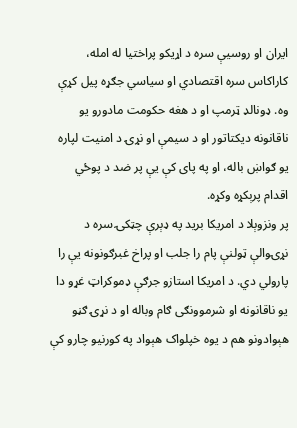ایران او روسیې سره د اړیکو پراختیا له امله، کاراکاس سره اقتصادي او سیاسي جګړه پیل کړې وه. ډونالډ ټرمپ او د هغه حکومت مادورو یو ناقانونه دیکتاتور او د سیمې او نړۍ د امنیت لپاره یو ګواښ باله، او په پای کې یې پر ضد د پوځي اقدام پرېکړه وکړه.
پر ونزوېلا د امریکا برید په ډېرې چټکۍ سره د نړۍوالې ټولنې پام را جلب او پراخ غبرګونونه یې را پارولي دي. د امریکا استازو جرګې ډموکراټ غړو دا یو ناقانونه او شرموونګی ګام وباله او د نړۍ ګڼو هېوادونو هم د یوه خپلواک هېواد په کورنیو چارو کې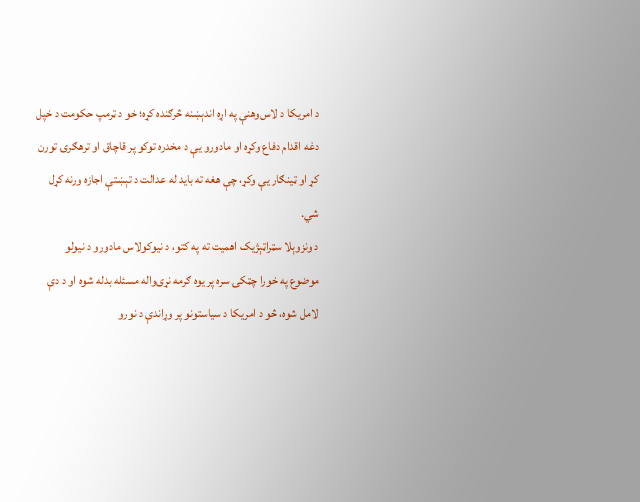د امریکا د لاس‌وهنې په اړه اندېښنه څرګنده کړه؛ خو د ټرمپ حکومت د خپل دغه اقدام دفاع وکړه او مادورو یې د مخدره توکو پر قاچاق او ترهګرۍ تورن کړ او ټینګار یې وکړ، چې هغه ته باید له عدالت د تېښتې اجازه ورنه کړل شي.
د ونزوېلا سټراټېژیک اهمیت ته په کتو، د نیوکولاس مادورو د نیولو موضوع په خورا چټکۍ سره پر یوه ګرمه نړۍواله مسئله بدله شوه او د دې لامل شوه، څو د امریکا د سیاستونو پر وړاندې د نورو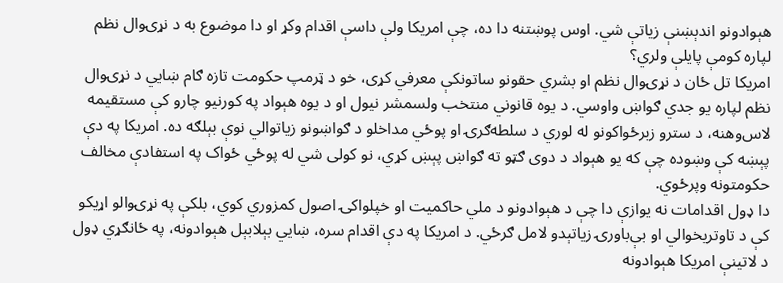هېوادونو اندېښنې زیاتې شي. اوس پوښتنه دا ده، چې امریکا ولې داسې اقدام وکړ او دا موضوع به د نړۍوال نظم لپاره کومې پایلې ولري؟
امریکا تل ځان د نړۍوال نظم او بشري حقونو ساتونکې معرفي کړی، خو د ټرمپ حکومت تازه ګام ښایي د نړۍوال نظم لپاره یو جدي ګواښ واوسي. د یوه قانوني منتخب ولسمشر نیول او د یوه هېواد په کورنیو چارو کې مستقیمه لاس‌وهنه، د سترو زبرځواکونو له لوري د سلطه‌ګرۍ او پوځي مداخلو د ګواښونو زیاتوالي نوې بېلګه ده. امریکا په دې پېښه کې وښوده چې که یو هېواد د دوی ګټو ته ګواښ پېښ کړي، نو کولی شي له پوځي ځواک په استفادې مخالف حکومتونه وپرځوي.
دا ډول اقدامات نه یوازې دا چې د هېوادونو د ملي حاکمیت او خپلواکۍ اصول کمزوري کوي، بلکې په نړۍوالو اړیکو کې د تاوتریخوالي او بې‌باورۍ زیاتېدو لامل ګرځي. د امریکا په دې اقدام سره، ښایي بېلابېل هېوادونه، په ځانګړي ډول د لاتینې امریکا هېوادونه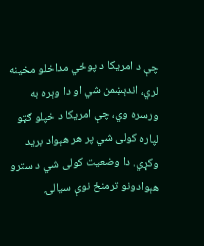چې د امریکا د پوځي مداخلو مخینه لري، اندېښمن شي او دا وېره به ورسره وي، چې امریکا د خپلو ګټو لپاره کولی شي پر هر هېواد برید وکړي. دا وضعیت کولی شي د سترو هېوادونو ترمنځ نوې سیالۍ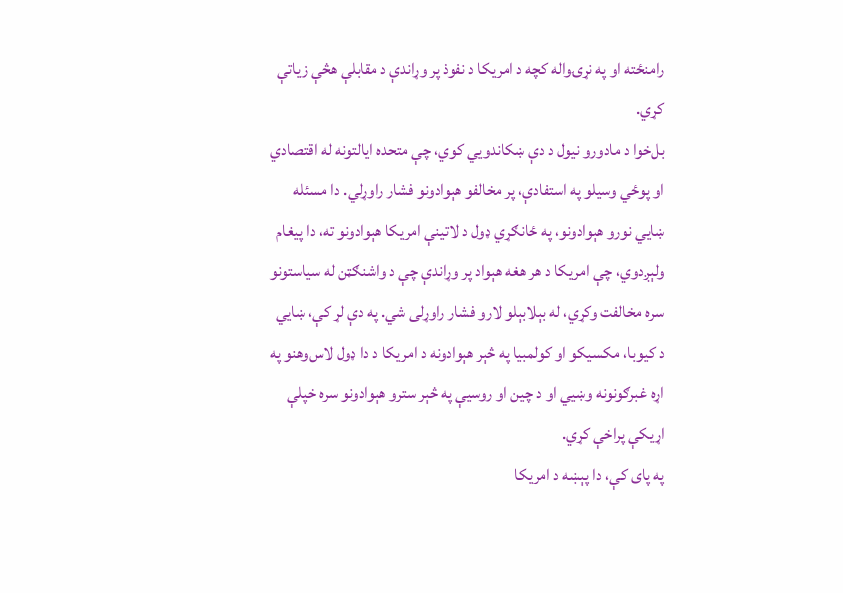رامنځته او په نړۍواله کچه د امریکا د نفوذ پر وړاندې د مقابلې هڅې زیاتې کړي.
بل‌خوا د مادورو نیول د دې ښکاندویي کوي، چې متحده ایالتونه له اقتصادي او پوځي وسیلو په استفادې، پر مخالفو هېوادونو فشار راوړلي. دا مسئله ښايي نورو هېوادونو، په ځانګړي ډول د لاتینې امریکا هېوادونو ته، دا پیغام ولېږدوي، چې امریکا د هر هغه هېواد پر وړاندې چې د واشنګټن له سیاستونو سره مخالفت وکړي، له بېلابېلو لارو فشار راوړلی شي. په دې لړ کې، ښایي د کیوبا، مکسیکو او کولمبیا په څېر هېوادونه د امریکا د دا ډول لاس‌وهنو په اړه غبرګونونه وښیي او د چین او روسیې په څېر سترو هېوادونو سره خپلې اړیکې پراخې کړي.
په پای کې، دا پېښه د امریکا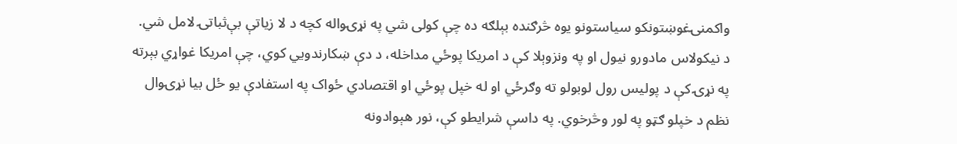واکمنۍ‌غوښتونکو سیاستونو یوه څرګنده بېلګه ده چې کولی شي په نړۍواله کچه د لا زیاتې بې‌ثباتۍ لامل شي. د نیکولاس مادورو نیول او په ونزوېلا کې د امریکا پوځي مداخله، د دې ښکارندویي کوي، چې امریکا غواړي بېرته په نړۍ کې د پولیس رول لوبولو ته وګرځي او له خپل پوځي او اقتصادي ځواک په استفادې یو ځل بیا نړۍوال نظم د خپلو ګټو په لور وڅرخوي. په داسې شرایطو کې، نور هېوادونه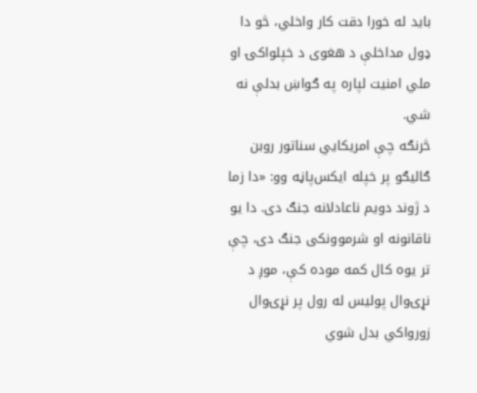باید له خورا دقت کار واخلي، څو دا ډول مداخلې د هغوی د خپلواکۍ او ملي امنیت لپاره په ګواښ بدلې نه شي.
څرنګه چې امریکایي سناتور روبن ګالیګو پر خپله ایکس‌پاڼه وو: «دا زما د ژوند دویم ناعادلانه جنګ دی. دا یو ناقانونه او شرموونکی جنګ دی، چې تر یوه کال کمه موده کې، موږ د نړۍوال پولیس له رول پر نړۍوال زورواکي بدل شوي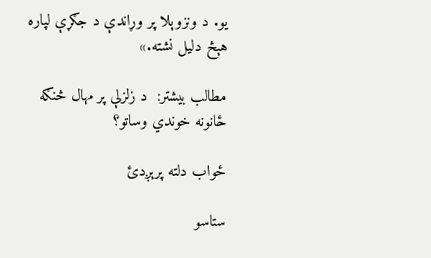یو. د ونزوېلا پر وړاندې د جګړې لپاره هېڅ دلیل نشته.»

مطالب بیشتر:  د زلزلې پر مهال څنګه ځانونه خوندي وساتو؟

ځواب دلته پرېږدئ

ستاسو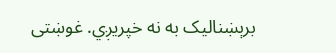برېښناليک به نه خپريږي. غوښتى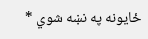ځایونه په نښه شوي *